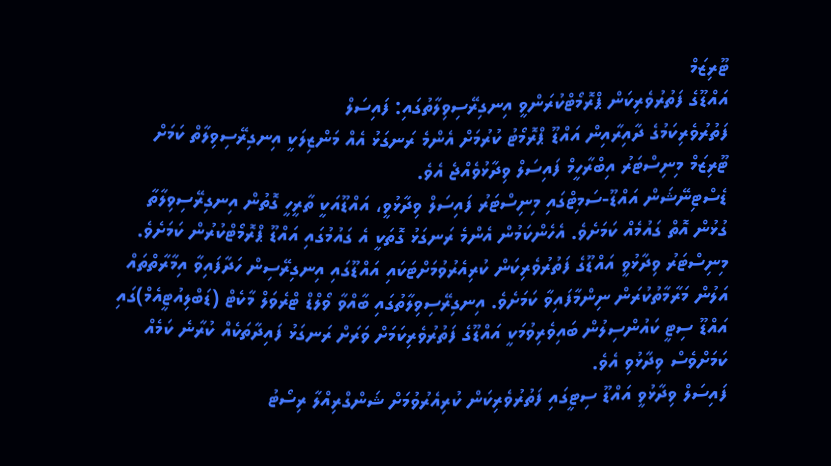ޓޫރިޒަމް
އައްޑޫގެ ފަތުރުވެރިކަން ޕްރޮމޯޓްކުރަންވީ އިނގިރޭސިވިލާތުގައި: ފައިސަލް
ފަތުރުވެރިކަމުގެ ދާއިރާއިން އައްޑޫ ޕްރޮމޯޓު ކުރުމަށް އެންމެ ރަނގަޅު އެއް މަންޒިލަކީ އިނގިރޭސިވިލާތް ކަމަށް ޓޫރިޒަމް މިނިސްޓަރު އިބްރާހީމް ފައިސަލް ވިދާޅުވެއްޖެ އެވެ.
ޑެސްޓިނޭޝަން އައްޑޫ-ސަމިޓްގައި މިނިސްޓަރު ފައިސަލް ވިދާޅުވީ، އައްޑޫއަކީ ތާރީހީ ގޮތުން އިނގިރޭސިވިލާތާ ގުޅުން އޮތް ގައުމެއް ކަމަށެވެ. އެހެންކަމުން އެންމެ ރަނގަޅު ގޮތަކީ އެ ގައުމުގައި އައްޑޫ ޕްރޮމޯޓްކުރުން ކަމަށެވެ.
މިނިސްޓަރު ވިދާޅުވީ އައްޑޫގެ ފަތުރުވެރިކަން ކުރިއެރުވުމަށްޓަކައި އައްޑޫގައި އިނގިރޭސިން ހަދާފައިވާ އިމާރާތްތައް އަލުން މަރާމާތުކުރަން ނިންމާފައިވާ ކަމަށެވެ. އިނގިރޭސިވިލާތުގައި ބާއްވާ ވޯލްޑް ޓްރެވަލް މާކެޓް (ޑަބްލިއުޓީއެމް)ގައި އައްޑޫ ސިޓީ ކައުންސިލުން ބައިވެރިވުމަކީ އައްޑޫގެ ފަތުރުވެރިކަމަށް ވަރަށް ރަނގަޅު ފައިދާތަކެއް ކުރާނެ ކަމެއް ކަމަށްވެސް ވިދާޅުވި އެވެ.
ފައިސަލް ވިދާޅުވީ އައްޑޫ ސިޓީގައި ފަތުރުވެރިކަން ކުރިއެރުވުމަށް ޝަންގްރިއްލާ ރިސޯޓު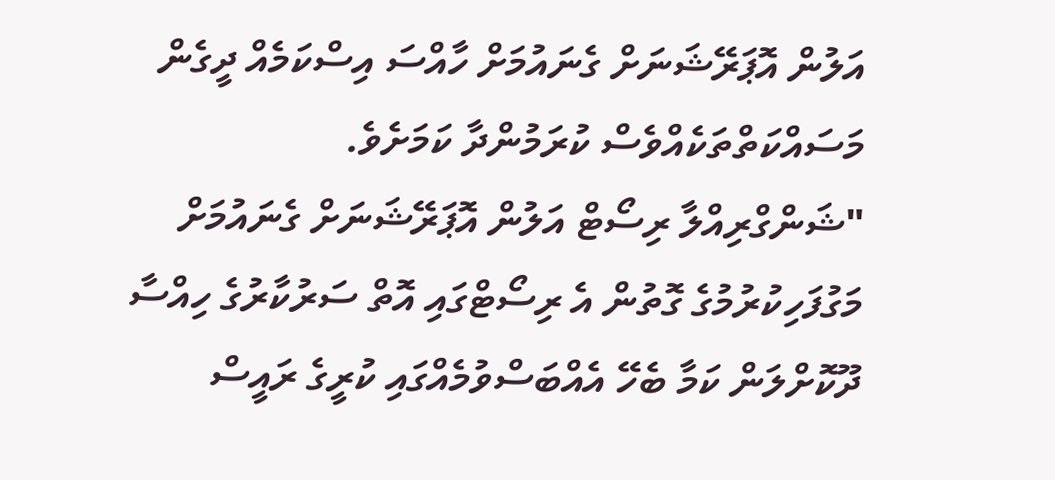އަލުން އޮޕަރޭޝަނަށް ގެނައުމަށް ހާއްސަ އިސްކަމެއް ދީގެން މަސައްކަތްތަކެއްވެސް ކުރަމުންދާ ކަމަށެވެ.
"ޝަންގްރިއްލާ ރިސޯޓް އަލުން އޮޕަރޭޝަނަށް ގެނައުމަށް މަގުފަހިކުރުމުގެ ގޮތުން އެ ރިސޯޓްގައި އޮތް ސަރުކާރުގެ ހިއްސާ ދޫކޮށްލަން ކަމާ ބެހޭ އެއްބަސްވުމެއްގައި ކުރީގެ ރައީސް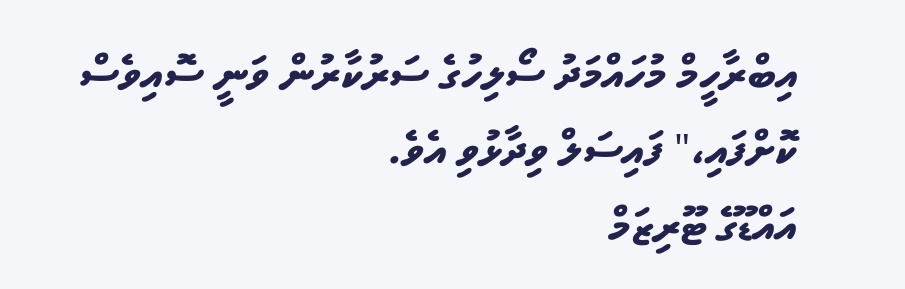އިބްރާހީމް މުހައްމަދު ސޯލިހުގެ ސަރުކާރުން ވަނީ ސޮއިވެސް ކޮށްފައި،" ފައިސަލް ވިދާޅުވި އެވެ.
އައްޑޫގެ ޓޫރިޒަމް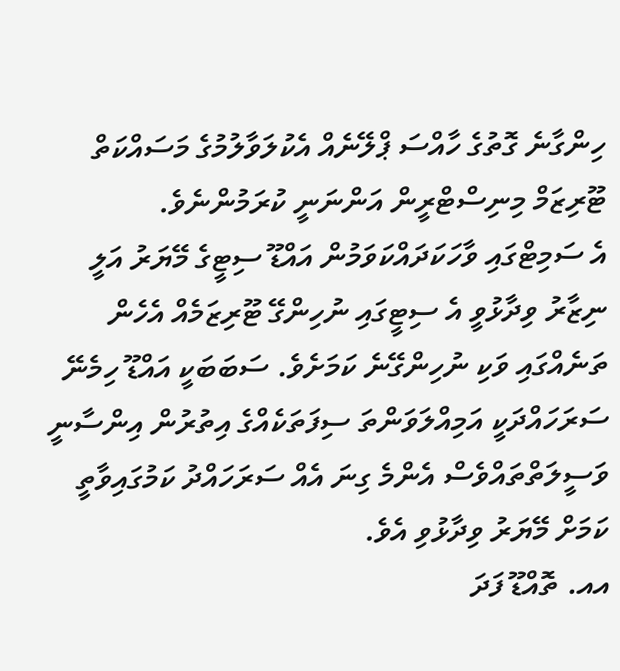ހިންގާނެ ގޮތުގެ ހާއްސަ ޕްލޭނެއް އެކުލަވާލުމުގެ މަސައްކަތް ޓޫރިޒަމް މިނިސްޓްރީން އަންނަނީ ކުރަމުންނެވެ.
އެ ސަމިޓްގައި ވާހަކަދައްކަވަމުން އައްޑޫ ސިޓީގެ މޭޔަރު އަލީ ނިޒާރު ވިދާޅުވީ އެ ސިޓީގައި ނުހިންގޭ ޓޫރިޒަމެއް އެހެން ތަނެއްގައި ވަކި ނުހިންގޭނެ ކަމަށެވެ. ސަބަބަކީ އައްޑޫ ހިމެނޭ ސަރަހައްދަކީ އަމިއްލަވަންތަ ސިފަތަކެއްގެ އިތުރުން އިންސާނީ ވަސީލަތްތައްވެސް އެންމެ ގިނަ އެއް ސަރަހައްދު ކަމުގައިވާތީ ކަމަށް މޭޔަރު ވިދާޅުވި އެވެ.
އއ. ތޮއްޑޫ ފަދަ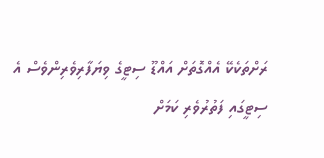ރަށްތަކެކޭ އެއްގޮތަށް އައްޑޫ ސިޓީގެ ވިޔަފާރިވެރިންވެސް އެ ސިޓީގައި ފަތުރުވެރި ކަމަށް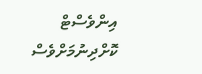އިންވެސްޓް ކޮށްދިނުމަށްވެސް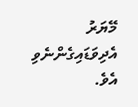މޭޔަރު އެދިވަޑައިގެންނެވި އެވެ.